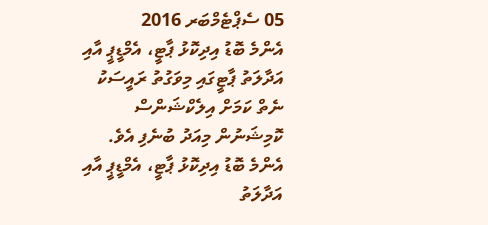05 ސެޕްޓެމްބަރ 2016
އެންމެ ބޮޑު އިދިކޮޅު ޕާޓީ، އެމްޑީޕީ އާއި އަދާލަތު ޕާޓީގައި މިވަގުތު ރައީސަކު ނެތް ކަމަށް އިލެކްޝަންސް ކޮމިޝަނުން މިއަދު ބުނެފި އެވެ.
އެންމެ ބޮޑު އިދިކޮޅު ޕާޓީ، އެމްޑީޕީ އާއި އަދާލަތު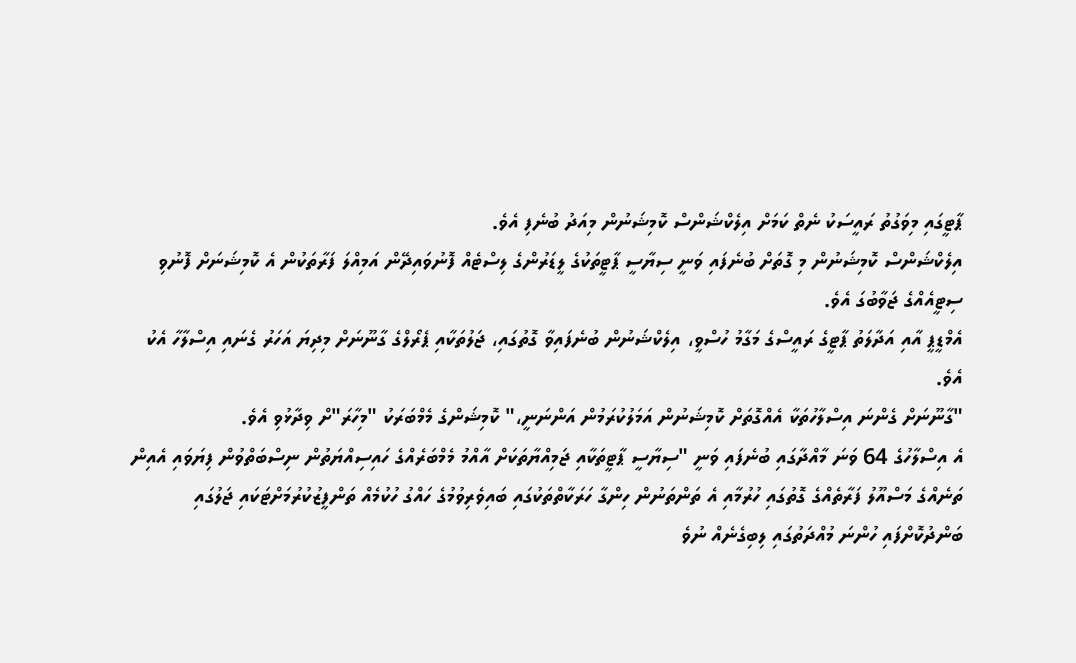ޕާޓީގައި މިވަގުތު ރައީސަކު ނެތް ކަމަށް އިލެކްޝަންސް ކޮމިޝަނުން މިއަދު ބުނެފި އެވެ.
އިލެކްޝަންސް ކޮމިޝަނުން މި ގޮތަށް ބުނެފައި ވަނީ ސިޔާސީ ޕާޓީތަކުގެ ލީޑަރުންގެ ލިސްޓެއް ފޮނުވައިދޭން އަމިއްލަ ފަރާތަކުން އެ ކޮމިޝަނަށް ފޮނުވި ސިޓީއެއްގެ ޖަވާބުގަ އެވެ.
އެމްޑީޕީ އާއި އަދާލަތު ޕާޓީގެ ރައީސްގެ މަގާމު ހުސްވީ، އިލެކްޝަނުން ބުނެފައިވާ ގޮތުގައި، ޖަލުތަކާއި ޕެރޯލްގެ ގާނޫނަށް މިދިޔަ އަހަރު ގެނައި އިސްލާހާ އެކު އެވެ.
"ގާނޫނަށް ގެންނަ އިސްލާހުތަކާ އެއްގޮތަށް ކޮމިޝަނުން އަމަލުކުރަމުން އަންނަނީ،" ކޮމިޝަންގެ މެމްބަރަކު "މިހާރަ"ށް ވިދާޅުވި އެވެ.
އެ އިސްލާހުގެ 64 ވަނަ މާއްދާގައި ބުނެފައި ވަނީ "ސިޔާސީ ޕާޓީތަކާއި ޖަމިއްޔާތަކަށް އާއްމު މެމްބަރެއްގެ ހައިސިއްޔަތުން ނިސްބަތްވުން ފިޔަވައި އެއިން ތަނެއްގެ މަސްއޫލު ފަރާތެއްގެ ގޮތުގައި ހުރުމާއި އެ ތަންތަނުން ހިންގާ ހަރަކާތްތަކުގައި ބައިވެރިވުމުގެ ހައްގު ހުކުމެއް ތަންފީޒުކުރުމަށްޓަކައި ޖަލުގައި ބަންދުކޮށްފައި ހުންނަ މުއްދަތުގައި ލިބިގެނެއް ނުވެ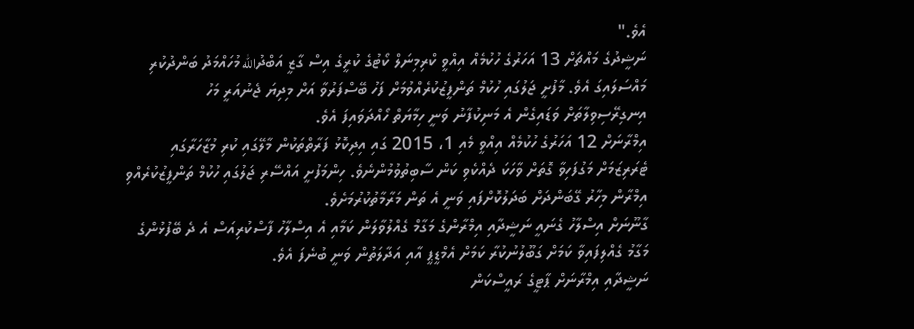އެވެ."
ނަޝީދުގެ މައްޗަށް 13 އަހަރުގެ ހުކުމެއް އިއްވީ ކްރިމިނަލް ކޯޓުގެ ކުރީގެ އިސް ގާޒީ އަބްދުالله މުހައްމަދު ބަންދުކުރި މައްސަލައިގަ އެވެ. މާފުށީ ޖަލުގައި ހުކުމް ތަންފީޒުކުރެއްވުމަށް ފަހު ބޭސްފަރުވާ އަށް މިދިޔަ ޖެނުއަރީ މަހު އިނގިރޭސިވިލާތަށް ވަޑައިގެން އެ މަނިކުފާނު ވަނީ ހިމާޔަތް ހޯއްދަވައިފަ އެވެ.
އިމްރާނަށް 12 އަހަރުގެ ހުކުމެއް އިއްވީ މެއި 1، 2015 ގައި އިދިކޮޅު ފަރާތްތަކުން މާލޭގައި ކުރި މުޒާހަރާގައި ޓެރަރިޒަމަށް މަގުފަހިވާ ގޮތަށް ވާހަކަ ދެއްކެވި ކަން ސާބިތުވުމުންނެވެ. ހިންމަފުށީ އައްސޭރި ޖަލުގައި ހުކުމް ތަންފީޒުކުރެއްވި އިމްރާން މިހާރު ގޭބަންދަށް ބަދަލުކޮށްފައި ވަނީ އެ ތަން މަރާމާތުކުރުމަށެވެ.
ގާނޫނަށް އިސްލާހު ގެނައީ ނަޝީދާއި އިމްރާންގެ މަގާމް ގެއްލުވާލަން ކަމާއި އެ އިސްލާހު ފާސްކުރިއަސް އެ ދެ ބޭފުޅުންގެ މަގާމު ގެއްލިފައިވާ ކަމަށް ގަބޫލުނުކުރާ ކަމަށް އެމްޑީޕީ އާއި އަދާލަތުން ވަނީ ބުނެފަ އެވެ.
ނަޝީދާއި އިމްރާނަށް ޕާޓީގެ ރައީސްކަން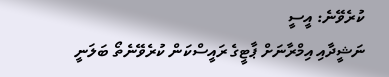ކުރެވޭނެ: އީސީ
ނަޝީދާއި އިމްރާނަށް ޕާޓީގެ ރައީސްކަން ކުރެވޭނެތޯ ބަލަނީ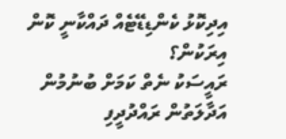އިދިކޮޅު ކެންޑިޑޭޓެއް ދައްކާނީ ކޮން އިރަކުން؟
ރައީސަކު ނެތް ކަމަށް ބުނުމުން އަދާލަތުން ރައްދުދީފި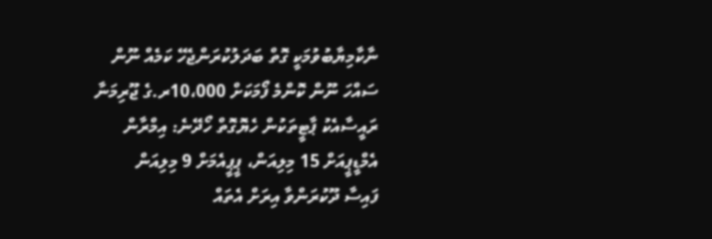ނާކާމިޔާބުވުމަކީ ގޮތް ބަދަލުކުރަންޖެހޭ ކަމެއް ނޫން
ސައްހަ ނޫން ކޮންމެ ފޯމަކަށް 10،000ރ.ގެ ޖޫރިމަނާ
ރައީސާއެކު ޕާޓީތަކުން ހެޔޮގޮތް ހޯދޭނެ: އިމްރާން
އެމްޑީޕީއަށް 15 މިލިއަން، ޕީޕީއެމަށް 9 މިލިއަން
ފައިސާ ދޫކުރަންވާ އިރަށް އެތައް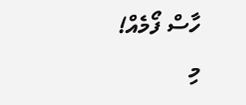ހާސް ފޯމެއް!
މި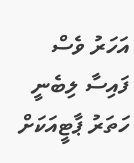އަހަރު ވެސް ފައިސާ ލިބެނީ ހަތަރު ޕާޓީއަކަށް